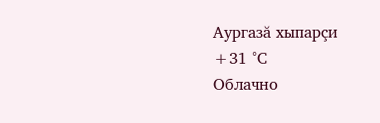Аургазă хыпарçи
+31 °С
Облачно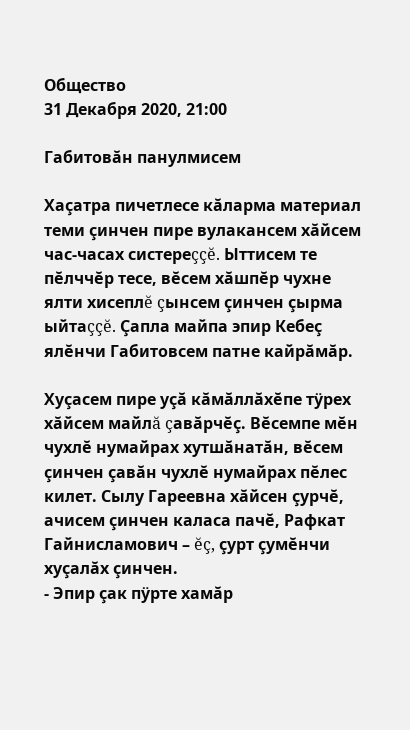Общество
31 Декабря 2020, 21:00

Габитовăн панулмисем

Хаçатра пичетлесе кăларма материал теми çинчен пире вулакансем хăйсем час-часах систереççĕ. Ыттисем те пĕлччĕр тесе, вĕсем хăшпĕр чухне ялти хисеплĕ çынсем çинчен çырма ыйтаççĕ. Çапла майпа эпир Кебеç ялĕнчи Габитовсем патне кайрăмăр.

Хуçасем пире уçă кăмăллăхĕпе тÿрех хăйсем майлă çавăрчĕç. Вĕсемпе мĕн чухлĕ нумайрах хутшăнатăн, вĕсем çинчен çавăн чухлĕ нумайрах пĕлес килет. Сылу Гареевна хăйсен çурчĕ, ачисем çинчен каласа пачĕ, Рафкат Гайнисламович – ĕç, çурт çумĕнчи хуçалăх çинчен.
- Эпир çак пÿрте хамăр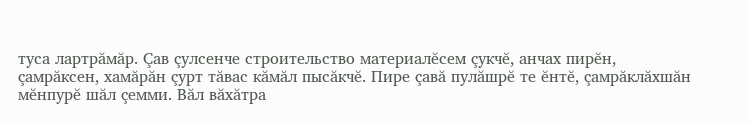туса лартрăмăр. Çав çулсенче строительство материалĕсем çукчĕ, анчах пирĕн, çамрăксен, хамăрăн çурт тăвас кăмăл пысăкчĕ. Пире çавă пулăшрĕ те ĕнтĕ, çамрăклăхшăн мĕнпурĕ шăл çемми. Вăл вăхăтра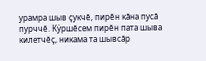урамра шыв çукчĕ, пирĕн кăна пусă пурччĕ. Кÿршĕсем пирĕн пата шыва килетчĕç, никама та шывсăр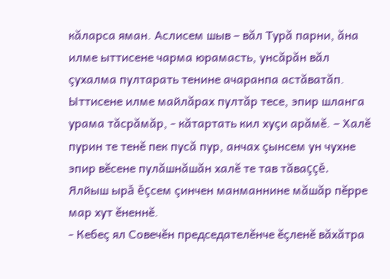кăларса яман. Аслисем шыв – вăл Турă парни, ăна илме ыттисене чарма юрамасть, унсăрăн вăл çухалма пултарать тенине ачаранпа астăватăп. Ыттисене илме майлăрах пултăр тесе, эпир шланга урама тăсрăмăр, - кăтартать кил хуçи арăмĕ. – Халĕ пурин те тенĕ пек пусă пур, анчах çынсем ун чухне эпир вĕсене пулăшнăшăн халĕ те тав тăваççĕ.
Ялйыш ырă ĕçсем çинчен манманнине мăшăр пĕрре мар хут ĕненнĕ.
- Кебеç ял Совечĕн председателĕнче ĕçленĕ вăхăтра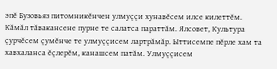эпĕ Бузовьяз питомникĕнчен улмуççи хунавĕсем илсе килеттĕм. Кăмăл тăвакансене пурне те салатса параттăм. Ялсовет, Культура çурчĕсем çумĕнче те улмуççисем лартрăмăр. Ыттисемпе пĕрле хам та хавхаланса ĕçлерĕм, канашсем патăм. Улмуççисем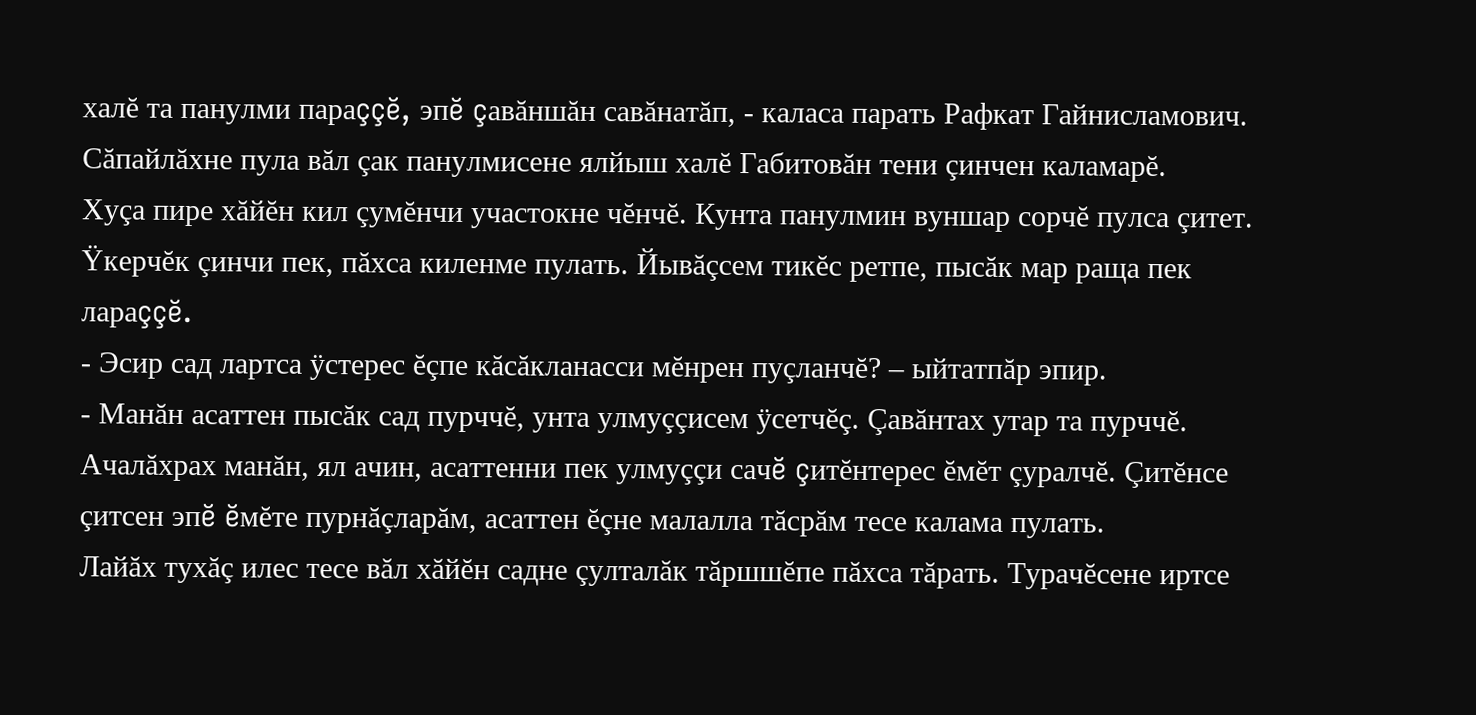халĕ та панулми параççĕ, эпĕ çавăншăн савăнатăп, - каласа парать Рафкат Гайнисламович. Сăпайлăхне пула вăл çак панулмисене ялйыш халĕ Габитовăн тени çинчен каламарĕ.
Хуçа пире хăйĕн кил çумĕнчи участокне чĕнчĕ. Кунта панулмин вуншар сорчĕ пулса çитет. Ÿкерчĕк çинчи пек, пăхса киленме пулать. Йывăçсем тикĕс ретпе, пысăк мар раща пек лараççĕ.
- Эсир сад лартса ÿстерес ĕçпе кăсăкланасси мĕнрен пуçланчĕ? – ыйтатпăр эпир.
- Манăн асаттен пысăк сад пурччĕ, унта улмуççисем ÿсетчĕç. Çавăнтах утар та пурччĕ. Ачалăхрах манăн, ял ачин, асаттенни пек улмуççи сачĕ çитĕнтерес ĕмĕт çуралчĕ. Çитĕнсе çитсен эпĕ ĕмĕте пурнăçларăм, асаттен ĕçне малалла тăсрăм тесе калама пулать.
Лайăх тухăç илес тесе вăл хăйĕн садне çулталăк тăршшĕпе пăхса тăрать. Турачĕсене иртсе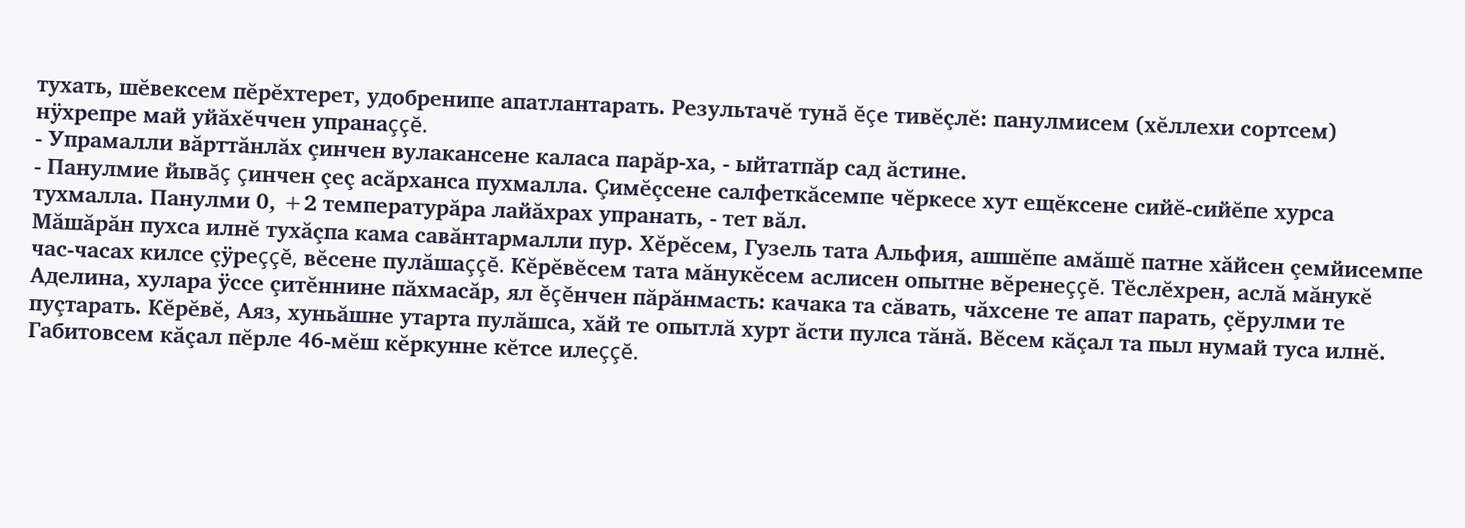тухать, шĕвексем пĕрĕхтерет, удобренипе апатлантарать. Результачĕ тунă ĕçе тивĕçлĕ: панулмисем (хĕллехи сортсем) нÿхрепре май уйăхĕччен упранаççĕ.
- Упрамалли вăрттăнлăх çинчен вулакансене каласа парăр-ха, - ыйтатпăр сад ăстине.
- Панулмие йывăç çинчен çеç асăрханса пухмалла. Çимĕçсене салфеткăсемпе чĕркесе хут ещĕксене сийĕ-сийĕпе хурса тухмалла. Панулми 0, +2 температурăра лайăхрах упранать, - тет вăл.
Мăшăрăн пухса илнĕ тухăçпа кама савăнтармалли пур. Хĕрĕсем, Гузель тата Альфия, ашшĕпе амăшĕ патне хăйсен çемйисемпе час-часах килсе çÿреççĕ, вĕсене пулăшаççĕ. Кĕрĕвĕсем тата мăнукĕсем аслисен опытне вĕренеççĕ. Тĕслĕхрен, аслă мăнукĕ Аделина, хулара ÿссе çитĕннине пăхмасăр, ял ĕçĕнчен пăрăнмасть: качака та сăвать, чăхсене те апат парать, çĕрулми те пуçтарать. Кĕрĕвĕ, Аяз, хуньăшне утарта пулăшса, хăй те опытлă хурт ăсти пулса тăнă. Вĕсем кăçал та пыл нумай туса илнĕ.
Габитовсем кăçал пĕрле 46-мĕш кĕркунне кĕтсе илеççĕ.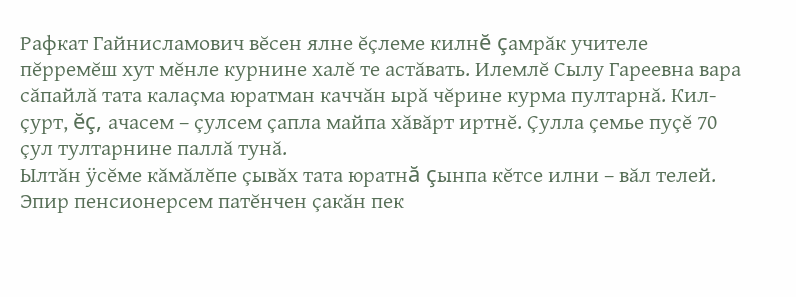Рафкат Гайнисламович вĕсен ялне ĕçлеме килнĕ çамрăк учителе пĕрремĕш хут мĕнле курнине халĕ те астăвать. Илемлĕ Сылу Гареевна вара сăпайлă тата калаçма юратман каччăн ырă чĕрине курма пултарнă. Кил-çурт, ĕç, ачасем – çулсем çапла майпа хăвăрт иртнĕ. Çулла çемье пуçĕ 70 çул тултарнине паллă тунă.
Ылтăн ÿсĕме кăмăлĕпе çывăх тата юратнă çынпа кĕтсе илни – вăл телей. Эпир пенсионерсем патĕнчен çакăн пек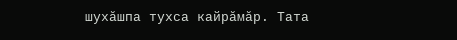шухăшпа тухса кайрăмăр. Тата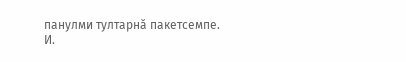панулми тултарнă пакетсемпе.
И.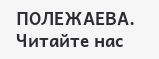ПОЛЕЖАЕВА.
Читайте нас